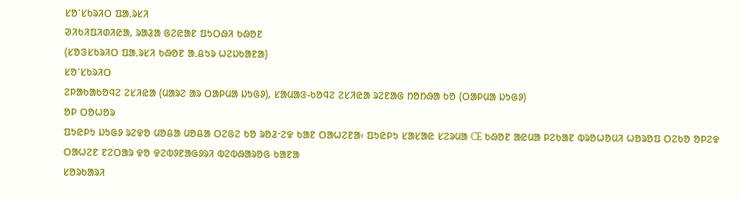ᱥᱚᱸᱥᱠᱨᱤᱛ ᱯᱟᱹᱨᱥᱤ
ᱣᱤᱠᱤᱯᱤᱰᱤᱭᱟ, ᱨᱟᱲᱟ ᱜᱮᱭᱟᱱ ᱯᱩᱛᱷᱤ ᱠᱷᱚᱱ
(ᱥᱚᱝᱥᱠᱨᱤᱛ ᱯᱟᱹᱨᱥᱤ ᱠᱷᱚᱱ ᱟᱹᱪᱩᱨ ᱦᱮᱡᱠᱟᱱᱟ)
ᱥᱚᱸᱥᱠᱨᱤᱛ
ᱮᱞᱟᱠᱟᱠᱚᱧᱮ ᱮᱥᱤᱭᱟ (ᱢᱟᱨᱮ ᱟᱨ ᱛᱟᱞᱢᱟ ᱡᱩᱜᱽ), ᱥᱟᱢᱟᱝ-ᱠᱚᱧᱮ ᱮᱥᱤᱭᱟ ᱨᱮᱱᱟᱜ ᱴᱚᱴᱷᱟ ᱠᱚ (ᱛᱟᱞᱢᱟ ᱡᱩᱜᱽ)
ᱚᱞ ᱛᱚᱦᱚᱨ
ᱯᱩᱭᱞᱩ ᱡᱩᱜᱽ ᱨᱮᱫᱚ ᱢᱚᱪᱟ ᱢᱚᱪᱟ ᱛᱮᱜᱮ ᱠᱚ ᱨᱚᱲᱼᱮᱫ ᱠᱟᱱ ᱛᱟᱦᱮᱱᱟ᱾ ᱯᱩᱭᱞᱩ ᱥᱟᱥᱟᱭ ᱥᱮᱨᱢᱟ CE ᱠᱷᱚᱱ ᱟᱭᱢᱟ ᱞᱮᱠᱟᱱ ᱵᱨᱚᱦᱚᱢᱤ ᱦᱚᱨᱚᱯ ᱛᱮᱠᱚ ᱚᱞᱮᱫ ᱛᱟᱦᱮᱱ ᱱᱮᱛᱟᱨ ᱫᱚ ᱫᱮᱵᱽᱱᱟᱜᱽᱨᱤ ᱵᱮᱵᱷᱟᱨᱚᱜ ᱠᱟᱱᱟ
ᱥᱚᱨᱠᱟᱨᱤ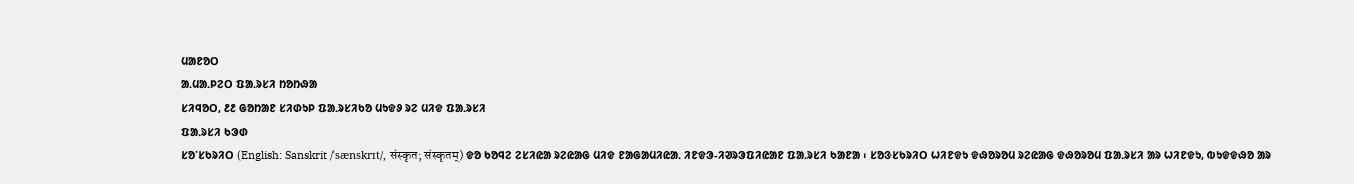ᱢᱟᱱᱚᱛ
ᱟᱹᱢᱟᱹᱞᱮᱛ ᱯᱟᱹᱨᱥᱤ ᱴᱚᱴᱷᱟ
ᱥᱤᱧᱚᱛ, ᱒᱒ ᱜᱚᱴᱟᱱ ᱥᱤᱰᱩᱞ ᱯᱟᱹᱨᱥᱤᱠᱚ ᱢᱩᱫᱽ ᱨᱮ ᱢᱤᱫ ᱯᱟᱹᱨᱥᱤ
ᱯᱟᱹᱨᱥᱤ ᱠᱳᱰ
ᱥᱚᱸᱥᱠᱨᱤᱛ (English: Sanskrit /ˈsænskrɪt/, संस्कृत; संस्कृतम्) ᱫᱚ ᱠᱚᱧᱮ ᱮᱥᱤᱭᱟ ᱨᱮᱭᱟᱜ ᱢᱤᱫ ᱱᱟᱜᱟᱢᱤᱭᱟᱹ ᱤᱱᱫᱳ-ᱤᱣᱨᱳᱯᱤᱭᱟᱱ ᱯᱟᱹᱨᱥᱤ ᱠᱟᱱᱟ ᱾ ᱥᱚᱝᱥᱠᱨᱤᱛ ᱦᱤᱱᱫᱩ ᱫᱷᱚᱨᱚᱢ ᱨᱮᱭᱟᱜ ᱫᱷᱚᱨᱚᱢ ᱯᱟᱹᱨᱥᱤ ᱟᱨ ᱦᱤᱱᱫᱩ, ᱵᱩᱫᱫᱷᱚ ᱟᱨ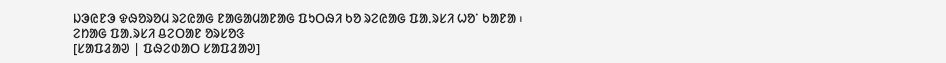ᱡᱳᱭᱱᱳ ᱫᱷᱚᱨᱚᱢ ᱨᱮᱭᱟᱜ ᱱᱟᱜᱟᱢᱟᱱᱟᱜ ᱯᱩᱛᱷᱤ ᱠᱚ ᱨᱮᱭᱟᱜ ᱯᱟᱹᱨᱥᱤ ᱦᱚᱸ ᱠᱟᱱᱟ ᱾
ᱮᱴᱟᱜ ᱯᱟᱹᱨᱥᱤ ᱪᱮᱛᱟᱱ ᱚᱨᱥᱚᱝ
[ᱥᱟᱯᱲᱟᱣ | ᱯᱷᱮᱰᱟᱛ ᱥᱟᱯᱲᱟᱣ]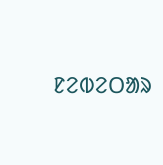ᱱᱮᱵᱮᱛᱟᱨ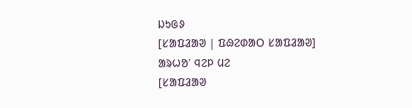ᱡᱩᱜᱽ
[ᱥᱟᱯᱲᱟᱣ | ᱯᱷᱮᱰᱟᱛ ᱥᱟᱯᱲᱟᱣ]
ᱟᱨᱦᱚᱸ ᱧᱮᱞ ᱢᱮ
[ᱥᱟᱯᱲᱟᱣ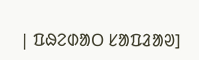| ᱯᱷᱮᱰᱟᱛ ᱥᱟᱯᱲᱟᱣ]